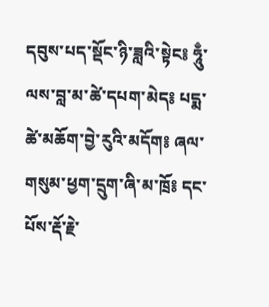དབུས་པད་སྡོང་ཉི་ཟླའི་སྟེང༔ ཧཱུྃ་ལས་བླ་མ་ཚེ་དཔག་མེད༔ པདྨ་ཚེ་མཆོག་བྱེ་རུའི་མདོག༔ ཞལ་གསུམ་ཕྱག་དྲུག་ཞི་མ་ཁྲོ༔ དང་པོས་རྡོ་རྗེ་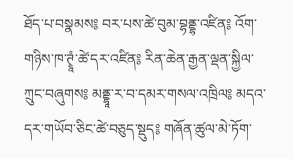ཐོད་པ་བསྣམས༔ བར་པས་ཚེ་བུམ་བྷནྡྷ་འཛིན༔ འོག་གཉིས་ཁ་ཊྭཱཾ་ཚེ་དར་འཛིན༔ རིན་ཆེན་རྒྱན་ལྡན་སྐྱིལ་ཀྲུང་བཞུགས༔ མནྡྷཱ་ར་བ་དམར་གསལ་འཁྲིལ༔ མདའ་དར་གཡོབ་ཅིང་ཚེ་བཅུད་སྡུད༔ གཞོན་ཚུལ་མེ་ཏོག་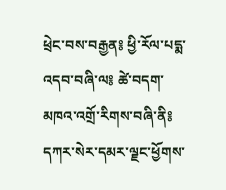ཕྲེང་བས་བརྒྱན༔ ཕྱི་རོལ་པདྨ་འདབ་བཞི་ལ༔ ཚེ་བདག་མཁའ་འགྲོ་རིགས་བཞི་ནི༔ དཀར་སེར་དམར་ལྗང་ཕྱོགས་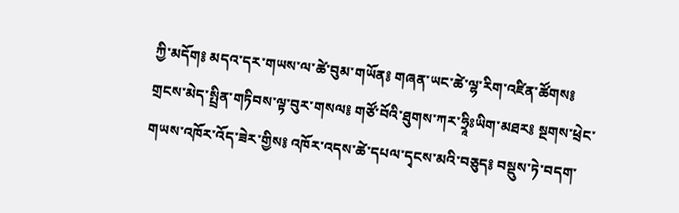ཀྱི་མདོག༔ མདའ་དར་གཡས་ལ་ཚེ་བུམ་གཡོན༔ གཞན་ཡང་ཚེ་ལྷ་རིག་འཛིན་ཚོགས༔ གྲངས་མེད་སྤྲིན་གཏིབས་ལྟ་བུར་གསལ༔ གཙོ་བོའི་ཐུགས་ཀར་ཧྲཱིཿཡིག་མཐར༔ སྔགས་ཕྲེང་གཡས་འཁོར་འོད་ཟེར་གྱིས༔ འཁོར་འདས་ཚེ་དཔལ་དྭངས་མའི་བཅུད༔ བསྡུས་ཏེ་བདག་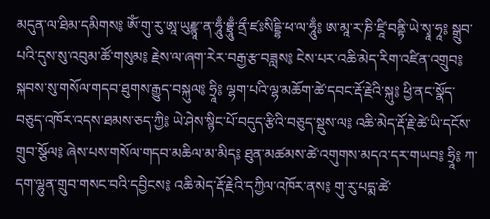མདུན་ལ་ཐིམ་དམིགས༔ ཨོཾ་གུ་རུ་ཨཱ་ཡུརྫྙཱ་ན་ཧཱུྃ་བྷྲཱུྃ་ནྲྀ་ཛཿསིདྡྷི་ཕ་ལ་ཧཱུྃ༔ ཨ་མཱ་ར་ཎི་ཛཱི་བནྟི་ཡེ་སྭཱ་ཧཱ༔ སྒྲུབ་པའི་དུས་སུ་འབུམ་ཚོ་གསུམ༔ རྗེས་ལ་ཞག་རེར་བརྒྱ་རྩ་བཟླས༔ ངེས་པར་འཆི་མེད་རིག་འཛིན་འགྲུབ༔ སྐབས་སུ་གསོལ་གདབ་ཐུགས་རྒྱུད་བསྐུལ༔ ཧྲཱི༔ ལྷག་པའི་ལྷ་མཆོག་ཚེ་དབང་རྡོ་རྗེའི་སྐུ༔ ཕྱི་ནང་སྣོད་བཅུད་འཁོར་འདས་ཐམས་ཅད་ཀྱི༔ ཡེ་ཤེས་སྙིང་པོ་བདུད་རྩིའི་བཅུད་སྡུས་ལ༔ འཆི་མེད་རྡོ་རྗེ་ཚེ་ཡི་དངོས་གྲུབ་སྩོལ༔ ཞེས་པས་གསོལ་གདབ་མཆིལ་མ་མིད༔ ཐུན་མཚམས་ཚེ་འགུགས་མདའ་དར་གཡབ༔ ཧྲཱི༔ ཀ་དག་ལྷུན་གྲུབ་གསང་བའི་དབྱིངས༔ འཆི་མེད་རྡོ་རྗེའི་དཀྱིལ་འཁོར་ནས༔ གུ་རུ་པདྨ་ཚེ་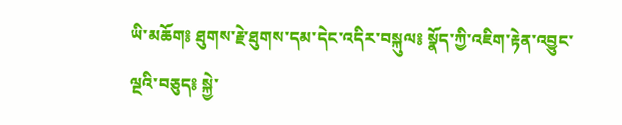ཡི་མཆོག༔ ཐུགས་རྗེ་ཐུགས་དམ་དེང་འདིར་བསྐུལ༔ སྣོད་ཀྱི་འཇིག་རྟེན་འབྱུང་ལྔའི་བཅུད༔ སྐྱེ་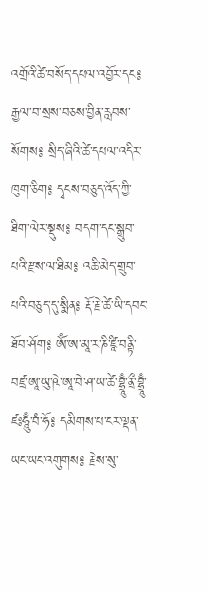འགྲོའི་ཚེ་བསོད་དཔལ་འབྱོར་དང༔ རྒྱལ་བ་སྲས་བཅས་བྱིན་རླབས་སོགས༔ སྲིད་ཞིའི་ཚེ་དཔལ་འདིར་ཁུག་ཅིག༔ དྭངས་བཅུད་འོད་ཀྱི་ཐིག་ལེར་སྡུས༔ བདག་དང་སྒྲུབ་པའི་རྫས་ལ་ཐིམ༔ འཆི་མེད་གྲུབ་པའི་བཅུད་དུ་སྨིན༔ རྡོ་རྗེ་ཚེ་ཡི་དབང་ཐོབ་ཤོག༔ ཨོཾ་ཨ་མཱ་ར་ཎི་ཛཱི་བནྟི་བཛྲ་ཨཱ་ཡུ་ཥེ་ཨཱ་བེ་ཤ་ཡ་ཚེ་བྷྲཱུྃ་ནྲྀ་བྷྲཱུྃ་ཛཿཧཱུྃ་བཾ་ཧོ༔ དམིགས་པ་ངར་ལྡན་ཡང་ཡང་འགུགས༔ རྗེས་སུ་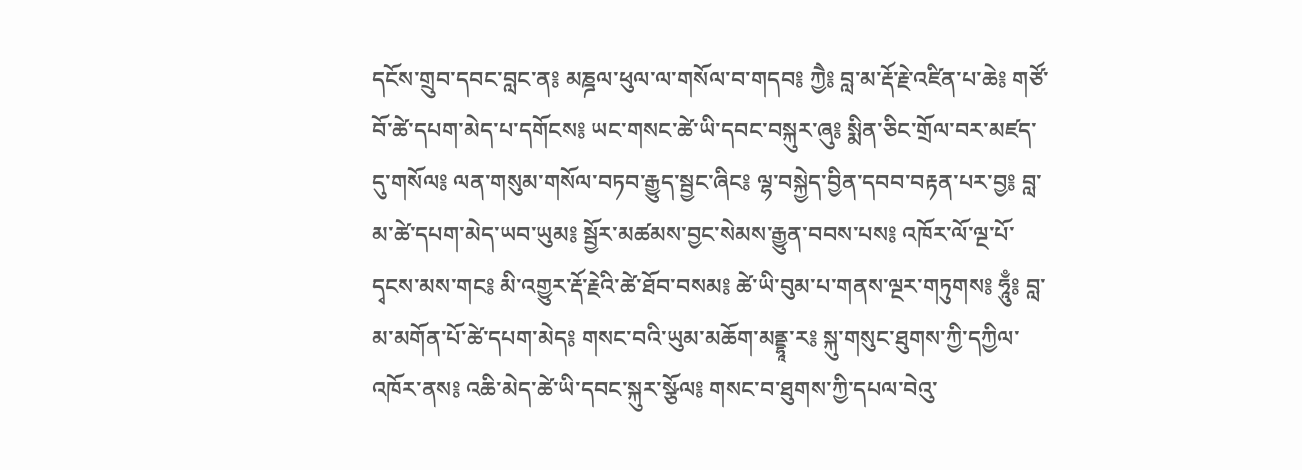དངོས་གྲུབ་དབང་བླང་ན༔ མཎྜལ་ཕུལ་ལ་གསོལ་བ་གདབ༔ ཀྱཻ༔ བླ་མ་རྡོ་རྗེ་འཛིན་པ་ཆེ༔ གཙོ་བོ་ཚེ་དཔག་མེད་པ་དགོངས༔ ཡང་གསང་ཚེ་ཡི་དབང་བསྐུར་ཞུ༔ སྨིན་ཅིང་གྲོལ་བར་མཛད་དུ་གསོལ༔ ལན་གསུམ་གསོལ་བཏབ་རྒྱུད་སྦྱང་ཞིང༔ ལྷ་བསྐྱེད་བྱིན་དབབ་བརྟན་པར་བྱ༔ བླ་མ་ཚེ་དཔག་མེད་ཡབ་ཡུམ༔ སྦྱོར་མཚམས་བྱང་སེམས་རྒྱུན་བབས་པས༔ འཁོར་ལོ་ལྔ་པོ་དྭངས་མས་གང༔ མི་འགྱུར་རྡོ་རྗེའི་ཚེ་ཐོབ་བསམ༔ ཚེ་ཡི་བུམ་པ་གནས་ལྔར་གཏུགས༔ ཧཱུྃ༔ བླ་མ་མགོན་པོ་ཚེ་དཔག་མེད༔ གསང་བའི་ཡུམ་མཆོག་མནྡྷཱ་ར༔ སྐུ་གསུང་ཐུགས་ཀྱི་དཀྱིལ་འཁོར་ནས༔ འཆི་མེད་ཚེ་ཡི་དབང་སྐུར་སྩོལ༔ གསང་བ་ཐུགས་ཀྱི་དཔལ་བེའུ་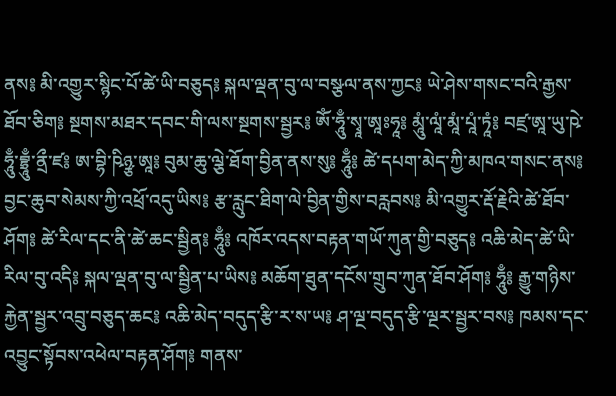ནས༔ མི་འགྱུར་སྙིང་པོ་ཚེ་ཡི་བཅུད༔ སྐལ་ལྡན་བུ་ལ་བསྩལ་ནས་ཀྱང༔ ཡེ་ཤེས་གསང་བའི་རྒྱས་ཐོབ་ཅིག༔ སྔགས་མཐར་དབང་གི་ལས་སྔགས་སྦྱར༔ ཨོཾ་ཧཱུྃ་སྭཱ་ཨཱཿཧཱ༔ མཱུཾ་ལཱཾ་མཱཾ་པཱཾ་ཏཱཾ༔ བཛྲ་ཨཱ་ཡུ་ཥེ་ཧཱུྃ་བྷྲཱུྃ་ནྲྀ་ཛ༔ ཨ་བྷི་ཥིཉྩ་ཨཱ༔ བུམ་ཆུ་ལྕེ་ཐོག་བྱིན་ནས་སུ༔ ཧཱུྃ༔ ཚེ་དཔག་མེད་ཀྱི་མཁའ་གསང་ནས༔ བྱང་ཆུབ་སེམས་ཀྱི་འཕྲོ་འདུ་ཡིས༔ རྩ་རླུང་ཐིག་ལེ་བྱིན་གྱིས་བརླབས༔ མི་འགྱུར་རྡོ་རྗེའི་ཚེ་ཐོབ་ཤོག༔ ཚེ་རིལ་དང་ནི་ཚེ་ཆང་སྦྱིན༔ ཧཱུྃ༔ འཁོར་འདས་བརྟན་གཡོ་ཀུན་གྱི་བཅུད༔ འཆི་མེད་ཚེ་ཡི་རིལ་བུ་འདི༔ སྐལ་ལྡན་བུ་ལ་སྦྱིན་པ་ཡིས༔ མཆོག་ཐུན་དངོས་གྲུབ་ཀུན་ཐོབ་ཤོག༔ ཧཱུྃ༔ རྒྱུ་གཉིས་རྐྱེན་སྦྱར་འབྲུ་བཅུད་ཆང༔ འཆི་མེད་བདུད་རྩི་ར་ས་ཡ༔ ཤ་ལྔ་བདུད་རྩི་ལྔར་སྦྱར་བས༔ ཁམས་དང་འབྱུང་སྟོབས་འཕེལ་བརྟན་ཤོག༔ གནས་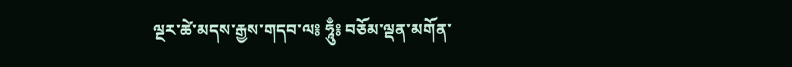ལྔར་ཚེ་མདས་རྒྱས་གདབ་ལ༔ ཧཱུྃ༔ བཅོམ་ལྡན་མགོན་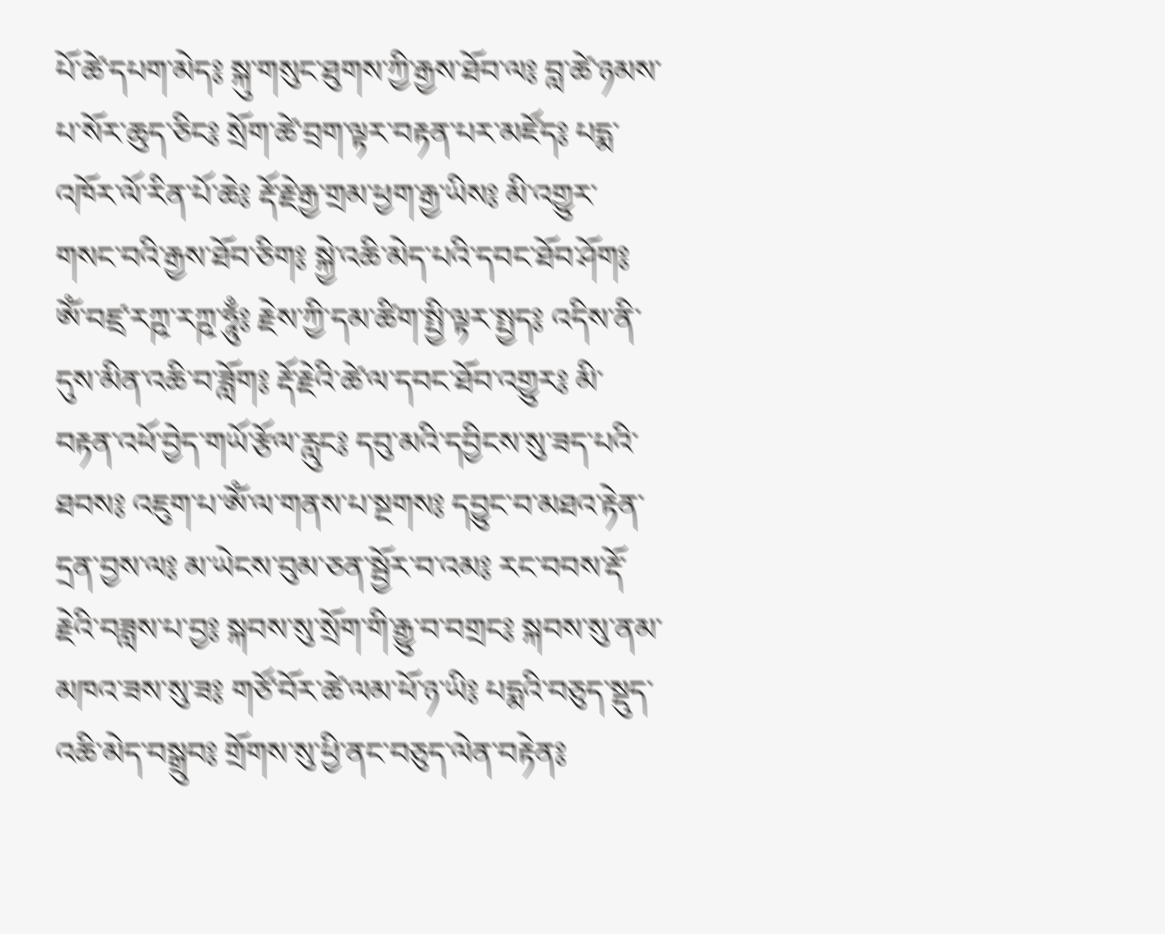པོ་ཚེ་དཔག་མེད༔ སྐུ་གསུང་ཐུགས་ཀྱི་རྒྱས་ཐོབ་ལ༔ བླ་ཚེ་ཉམས་པ་སོར་ཆུད་ཅིང༔ སྲོག་ཚེ་བྲག་ལྟར་བརྟན་པར་མཛོད༔ པདྨ་འཁོར་ལོ་རིན་པོ་ཆེ༔ རྡོ་རྗེ་རྒྱ་གྲམ་ཕྱག་རྒྱ་ཡིས༔ མི་འགྱུར་གསང་བའི་རྒྱས་ཐོབ་ཅིག༔ སྐྱེ་འཆི་མེད་པའི་དབང་ཐོབ་ཤོག༔ ཨོཾ་བཛྲ་རཀྵ་རཀྵ་ཧཱུྃ༔ རྗེས་ཀྱི་དམ་ཚིག་སྤྱི་ལྟར་སྤྱད༔ འདིས་ནི་དུས་མིན་འཆི་བ་ཟློག༔ རྡོ་རྗེའི་ཚེ་ལ་དབང་ཐོབ་འགྱུར༔ མི་བརྟན་འཕོ་བྱེད་གཡོ་རྩོལ་རླུང༔ དབུ་མའི་དབྱིངས་སུ་ཟད་པའི་ཐབས༔ འཇུག་པ་ཨོཾ་ལ་གནས་པ་སྔགས༔ དབྱུང་བ་མཐའ་རྟེན་དྲན་བྱས་ལ༔ མ་ཡེངས་བུམ་ཅན་སྦྱོར་བ་འམ༔ རང་བབས་རྡོ་རྗེའི་བཟླས་པ་བྱ༔ སྐབས་སུ་སྲོག་གི་རྒྱུ་བ་བགྲང༔ སྐབས་སུ་ནམ་མཁའ་ཟས་སུ་ཟ༔ གཙོ་བོར་ཚེ་ལམ་ཕོ་ཉ་ཡི༔ པདྨའི་བཅུད་སྡུད་འཆི་མེད་བསྒྲུབ༔ གྲོགས་སུ་ཕྱི་ནང་བཅུད་ལེན་བརྟེན༔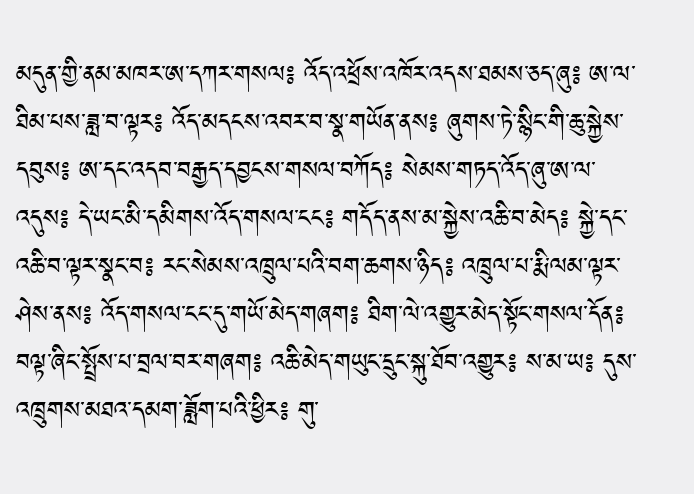མདུན་གྱི་ནམ་མཁར་ཨ་དཀར་གསལ༔ འོད་འཕྲོས་འཁོར་འདས་ཐམས་ཅད་ཞུ༔ ཨ་ལ་ཐིམ་པས་ཟླ་བ་ལྟར༔ འོད་མདངས་འབར་བ་སྣ་གཡོན་ནས༔ ཞུགས་ཏེ་སྙིང་གི་ཆུ་སྐྱེས་དབུས༔ ཨ་དང་འདབ་བརྒྱད་དབྱངས་གསལ་བཀོད༔ སེམས་གཏད་འོད་ཞུ་ཨ་ལ་འདུས༔ དེ་ཡང་མི་དམིགས་འོད་གསལ་ངང༔ གདོད་ནས་མ་སྐྱེས་འཆི་བ་མེད༔ སྐྱེ་དང་འཆི་བ་ལྟར་སྣང་བ༔ རང་སེམས་འཁྲུལ་པའི་བག་ཆགས་ཉིད༔ འཁྲུལ་པ་རྨི་ལམ་ལྟར་ཤེས་ནས༔ འོད་གསལ་ངང་དུ་གཡོ་མེད་གཞག༔ ཐིག་ལེ་འགྱུར་མེད་སྟོང་གསལ་དོན༔ བལྟ་ཞིང་སྤྲོས་པ་བྲལ་བར་གཞག༔ འཆི་མེད་གཡུང་དྲུང་སྐུ་ཐོབ་འགྱུར༔ ས་མ་ཡ༔ དུས་འཁྲུགས་མཐའ་དམག་ཟློག་པའི་ཕྱིར༔ གུ་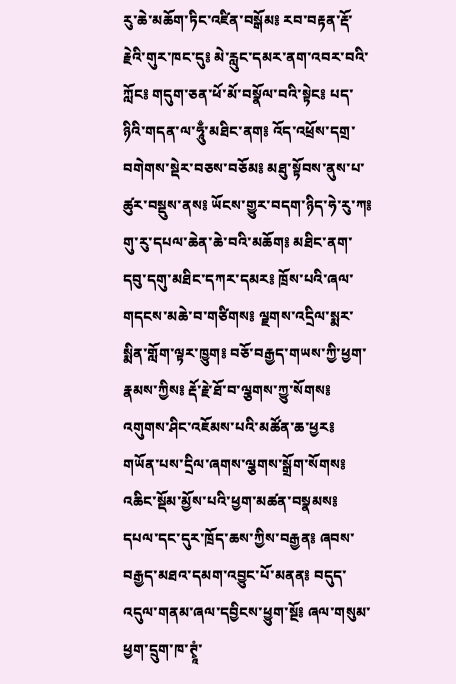རུ་ཆེ་མཆོག་ཏིང་འཛིན་བསྒོམ༔ རབ་བརྟན་རྡོ་རྗེའི་གུར་ཁང་དུ༔ མེ་རླུང་དམར་ནག་འབར་བའི་ཀློང༔ གདུག་ཅན་ཕོ་མོ་བསྣོལ་བའི་སྟེང༔ པད་ཉིའི་གདན་ལ་ཧཱུྃ་མཐིང་ནག༔ འོད་འཕྲོས་དགྲ་བགེགས་སྡེར་བཅས་བཅོམ༔ མཐུ་སྟོབས་ནུས་པ་ཚུར་བསྡུས་ནས༔ ཡོངས་གྱུར་བདག་ཉིད་ཧེ་རུ་ཀ༔ གུ་རུ་དཔལ་ཆེན་ཆེ་བའི་མཆོག༔ མཐིང་ནག་དབུ་དགུ་མཐིང་དཀར་དམར༔ ཁྲོས་པའི་ཞལ་གདངས་མཆེ་བ་གཙིགས༔ ལྗགས་འདྲིལ་སྨར་སྨིན་གློག་ལྟར་ཁྱུག༔ བཅོ་བརྒྱད་གཡས་ཀྱི་ཕྱག་རྣམས་ཀྱིས༔ རྡོ་རྗེ་ཐོ་བ་ལྕགས་ཀྱུ་སོགས༔ འགུགས་ཤིང་འཇོམས་པའི་མཚོན་ཆ་ཕྱར༔ གཡོན་པས་དྲིལ་ཞགས་ལྕགས་སྒྲོག་སོགས༔ འཆིང་སྡོམ་མྱོས་པའི་ཕྱག་མཚན་བསྣམས༔ དཔལ་དང་དུར་ཁྲོད་ཆས་ཀྱིས་བརྒྱན༔ ཞབས་བརྒྱད་མཐའ་དམག་འབྱུང་པོ་མནན༔ བདུད་འདུལ་གནམ་ཞལ་དབྱིངས་ཕྱུག་སྔོ༔ ཞལ་གསུམ་ཕྱག་དྲུག་ཁ་ཊྭཱཾ་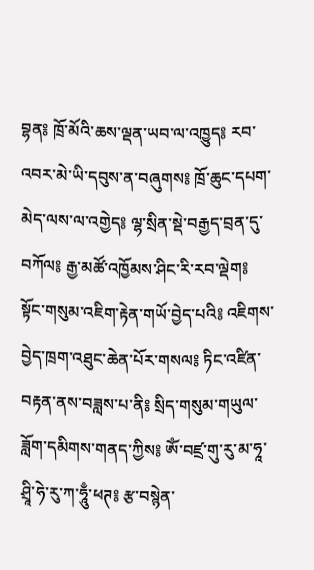བྷན༔ ཁྲོ་མོའི་ཆས་ལྡན་ཡབ་ལ་འཁྱུད༔ རབ་འབར་མེ་ཡི་དབུས་ན་བཞུགས༔ ཁྲོ་ཆུང་དཔག་མེད་ལས་ལ་འགྱེད༔ ལྷ་སྲིན་སྡེ་བརྒྱད་བྲན་དུ་བཀོལ༔ རྒྱ་མཚོ་འཁྱོམས་ཤིང་རི་རབ་ལྡེག༔ སྟོང་གསུམ་འཇིག་རྟེན་གཡོ་བྱེད་པའི༔ འཇིགས་བྱེད་ཁྲག་འཐུང་ཆེན་པོར་གསལ༔ ཏིང་འཛིན་བརྟན་ནས་བཟླས་པ་ནི༔ སྲིད་གསུམ་གཡུལ་ཟློག་དམིགས་གནད་ཀྱིས༔ ཨོཾ་བཛྲ་གུ་རུ་མ་ཧཱ་ཤྲཱི་ཧེ་རུ་ཀ་ཧཱུྃ་ཕཊ༔ རྩ་བསྙེན་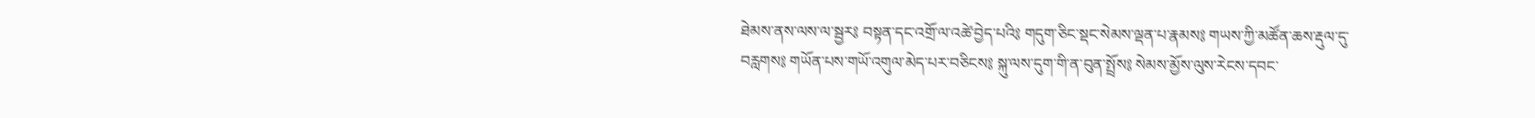ཐེམས་ནས་ལས་ལ་སྦྱར༔ བསྟན་དང་འགྲོ་ལ་འཚེ་བྱེད་པའི༔ གདུག་ཅིང་སྡང་སེམས་ལྡན་པ་རྣམས༔ གཡས་ཀྱི་མཚོན་ཆས་རྡུལ་དུ་བརླགས༔ གཡོན་པས་གཡོ་འགུལ་མེད་པར་བཅིངས༔ སྐུ་ལས་དུག་གི་ན་བུན་སྤྲོས༔ སེམས་མྱོས་ལུས་རེངས་དབང་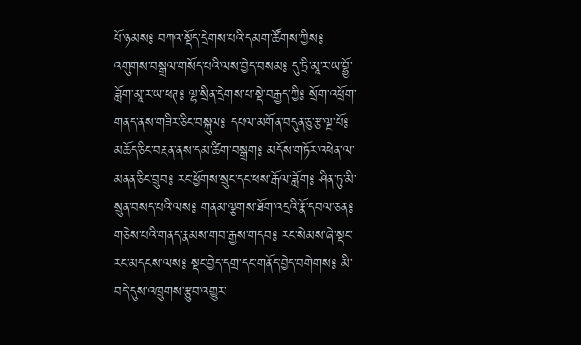པོ་ཉམས༔ བཀའ་སྡོད་དྲེགས་པའི་དམག་ཚོགས་ཀྱིས༔ འགུགས་བསྒྲལ་གསོད་པའི་ལས་བྱེད་བསམ༔ དུ་ཏྲི་མཱ་ར་ཡ་བྷྱོ་ཟློག་མཱ་ར་ཡ་ཕཊ༔ ལྷ་སྲིན་དྲེགས་པ་སྡེ་བརྒྱད་ཀྱི༔ སྲོག་འཕྲོག་གནད་ནས་གཟིར་ཅིང་བསྐུལ༔ དཔལ་མགོན་བདུན་ཅུ་རྩ་ལྔ་པོ༔ མཆོད་ཅིང་བརྔན་ནས་དམ་ཚིག་བསྒྲག༔ མདོས་གཏོར་འཕེན་ལ་མནན་ཅིང་བྲུབ༔ རང་ཕྱོགས་སྲུང་དང་ཕས་རྒོལ་ཟློག༔ ཤིན་ཏུ་མི་སྲུན་བསད་པའི་ལས༔ གནམ་ལྕགས་ཐོག་འདྲའི་རྣོ་དབལ་ཅན༔ གཅེས་པའི་གནད་རྣམས་གབ་རྒྱས་གདབ༔ རང་སེམས་ཞེ་སྡང་རང་མདངས་ལས༔ སྡང་བྱེད་དགྲ་དང་གནོད་བྱེད་བགེགས༔ མི་བདེ་དུས་འཁྲུགས་རྩུབ་འགྱུར་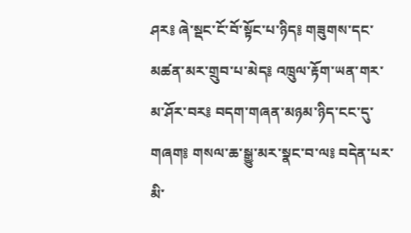ཤར༔ ཞེ་སྡང་ངོ་བོ་སྟོང་པ་ཉིད༔ གཟུགས་དང་མཚན་མར་གྲུབ་པ་མེད༔ འཁྲུལ་རྟོག་ཡན་གར་མ་ཤོར་བར༔ བདག་གཞན་མཉམ་ཉིད་ངང་དུ་གཞག༔ གསལ་ཆ་སྒྱུ་མར་སྣང་བ་ལ༔ བདེན་པར་མི་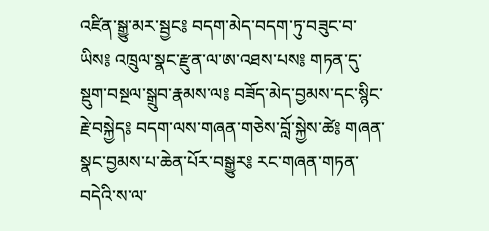འཛིན་སྒྱུ་མར་སྦྱང༔ བདག་མེད་བདག་ཏུ་བཟུང་བ་ཡིས༔ འཁྲུལ་སྣང་རྫུན་ལ་ཨ་འཐས་པས༔ གཏན་དུ་སྡུག་བསྔལ་སྒྲུབ་རྣམས་ལ༔ བཟོད་མེད་བྱམས་དང་སྙིང་རྗེ་བསྐྱེད༔ བདག་ལས་གཞན་གཅེས་བློ་སྐྱེས་ཚེ༔ གཞན་སྣང་བྱམས་པ་ཆེན་པོར་བསྒྱུར༔ རང་གཞན་གཏན་བདེའི་ས་ལ་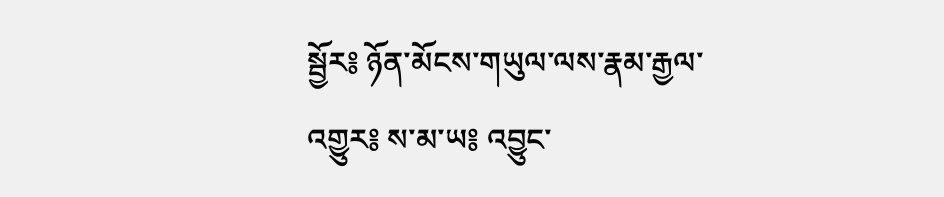སྦྱོར༔ ཉོན་མོངས་གཡུལ་ལས་རྣམ་རྒྱལ་འགྱུར༔ ས་མ་ཡ༔ འབྱུང་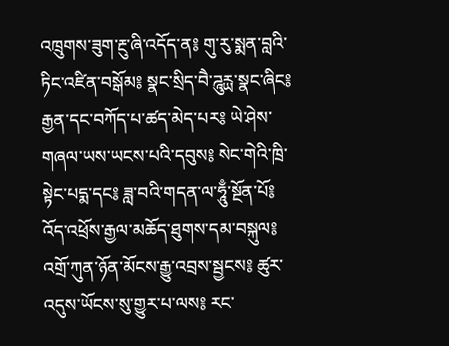འཁྲུགས་ཟུག་རྔུ་ཞི་འདོད་ན༔ གུ་རུ་སྨན་བླའི་ཏིང་འཛིན་བསྒོམ༔ སྣང་སྲིད་བཻ་ཌཱུརྻ་སྣང་ཞིང༔ རྒྱན་དང་བཀོད་པ་ཚད་མེད་པར༔ ཡེ་ཤེས་གཞལ་ཡས་ཡངས་པའི་དབུས༔ སེང་གེའི་ཁྲི་སྟེང་པདྨ་དང༔ ཟླ་བའི་གདན་ལ་ཧཱུྃ་སྔོན་པོ༔ འོད་འཕྲོས་རྒྱལ་མཆོད་ཐུགས་དམ་བསྐུལ༔ འགྲོ་ཀུན་ཉོན་མོངས་རྒྱུ་འབྲས་སྦྱངས༔ ཚུར་འདུས་ཡོངས་སུ་གྱུར་པ་ལས༔ རང་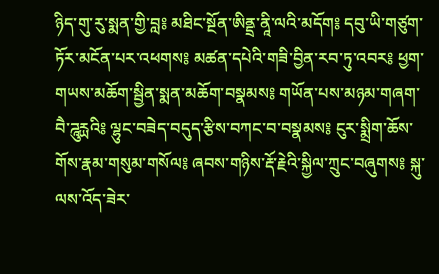ཉིད་གུ་རུ་སྨན་གྱི་བླ༔ མཐིང་སྔོན་ཨིནྡྲ་ནཱི་ལའི་མདོག༔ དབུ་ཡི་གཙུག་ཏོར་མངོན་པར་འཕགས༔ མཚན་དཔེའི་གཟི་བྱིན་རབ་ཏུ་འབར༔ ཕྱག་གཡས་མཆོག་སྦྱིན་སྨན་མཆོག་བསྣམས༔ གཡོན་པས་མཉམ་གཞག་བཻ་ཌཱུརྻའི༔ ལྷུང་བཟེད་བདུད་རྩིས་བཀང་བ་བསྣམས༔ ངུར་སྨྲིག་ཆོས་གོས་རྣམ་གསུམ་གསོལ༔ ཞབས་གཉིས་རྡོ་རྗེའི་སྐྱིལ་ཀྲུང་བཞུགས༔ སྐུ་ལས་འོད་ཟེར་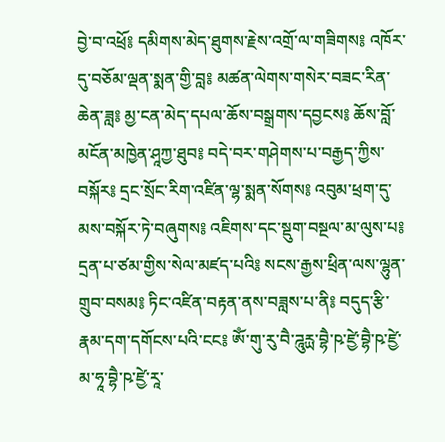བྱེ་བ་འཕྲོ༔ དམིགས་མེད་ཐུགས་རྗེས་འགྲོ་ལ་གཟིགས༔ འཁོར་དུ་བཅོམ་ལྡན་སྨན་གྱི་བླ༔ མཚན་ལེགས་གསེར་བཟང་རིན་ཆེན་ཟླ༔ མྱ་ངན་མེད་དཔལ་ཆོས་བསྒྲགས་དབྱངས༔ ཆོས་བློ་མངོན་མཁྱེན་ཤཱཀྱ་ཐུབ༔ བདེ་བར་གཤེགས་པ་བརྒྱད་ཀྱིས་བསྐོར༔ དྲང་སྲོང་རིག་འཛིན་ལྷ་སྨན་སོགས༔ འབུམ་ཕྲག་དུ་མས་བསྐོར་ཏེ་བཞུགས༔ འཇིགས་དང་སྡུག་བསྔལ་མ་ལུས་པ༔ དྲན་པ་ཙམ་གྱིས་སེལ་མཛད་པའི༔ སངས་རྒྱས་ཕྲིན་ལས་ལྷུན་གྲུབ་བསམ༔ ཏིང་འཛིན་བརྟན་ནས་བཟླས་པ་ནི༔ བདུད་རྩི་རྣམ་དག་དགོངས་པའི་ངང༔ ཨོཾ་གུ་རུ་བཻ་ཌཱུརྻ་བྷཻ་ཥ་ཛྱེ་བྷཻ་ཥ་ཛྱེ་མ་ཧཱ་བྷཻ་ཥ་ཛྱེ་རཱ་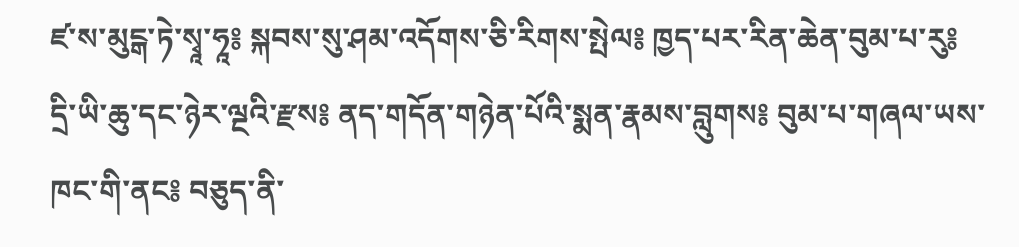ཛ་ས་མུངྒ་ཏེ་སྭཱ་ཧཱ༔ སྐབས་སུ་ཤམ་འདོགས་ཅི་རིགས་སྤེལ༔ ཁྱད་པར་རིན་ཆེན་བུམ་པ་རུ༔ དྲི་ཡི་ཆུ་དང་ཉེར་ལྔའི་རྫས༔ ནད་གདོན་གཉེན་པོའི་སྨན་རྣམས་བླུགས༔ བུམ་པ་གཞལ་ཡས་ཁང་གི་ནང༔ བཅུད་ནི་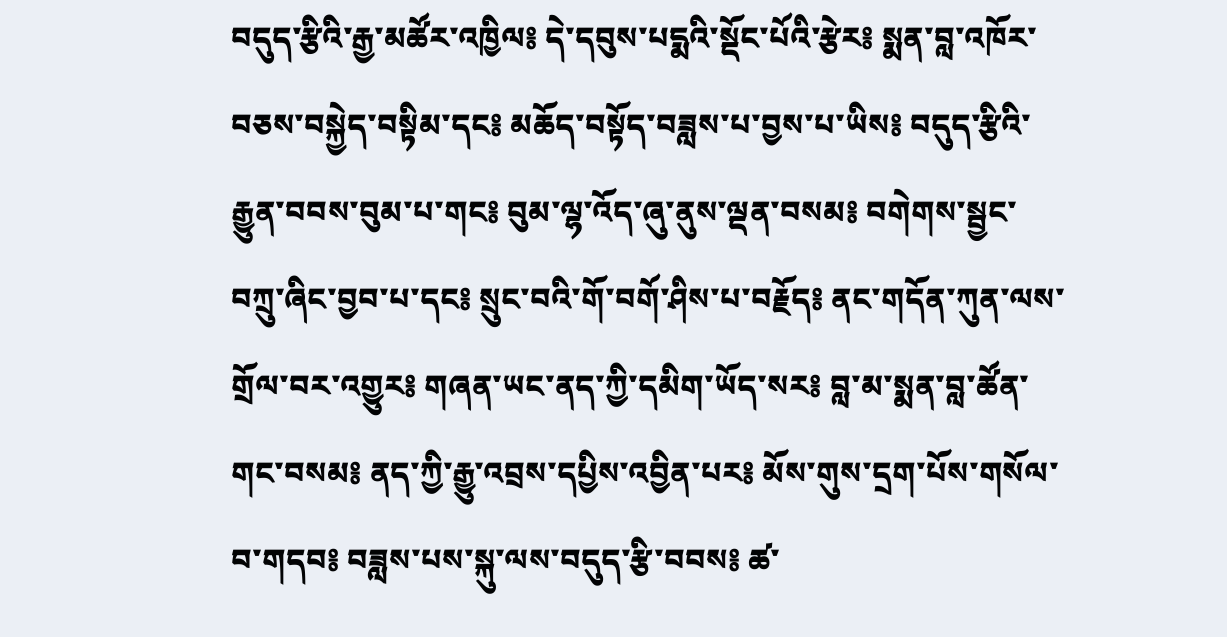བདུད་རྩིའི་རྒྱ་མཚོར་འཁྱིལ༔ དེ་དབུས་པདྨའི་སྡོང་པོའི་རྩེར༔ སྨན་བླ་འཁོར་བཅས་བསྐྱེད་བསྟིམ་དང༔ མཆོད་བསྟོད་བཟླས་པ་བྱས་པ་ཡིས༔ བདུད་རྩིའི་རྒྱུན་བབས་བུམ་པ་གང༔ བུམ་ལྷ་འོད་ཞུ་ནུས་ལྡན་བསམ༔ བགེགས་སྦྱང་བཀྲུ་ཞིང་བྱབ་པ་དང༔ སྲུང་བའི་གོ་བགོ་ཤིས་པ་བརྗོད༔ ནང་གདོན་ཀུན་ལས་གྲོལ་བར་འགྱུར༔ གཞན་ཡང་ནད་ཀྱི་དམིག་ཡོད་སར༔ བླ་མ་སྨན་བླ་ཚོན་གང་བསམ༔ ནད་ཀྱི་རྒྱུ་འབྲས་དཔྱིས་འབྱིན་པར༔ མོས་གུས་དྲག་པོས་གསོལ་བ་གདབ༔ བཟླས་པས་སྐུ་ལས་བདུད་རྩི་བབས༔ ཚ་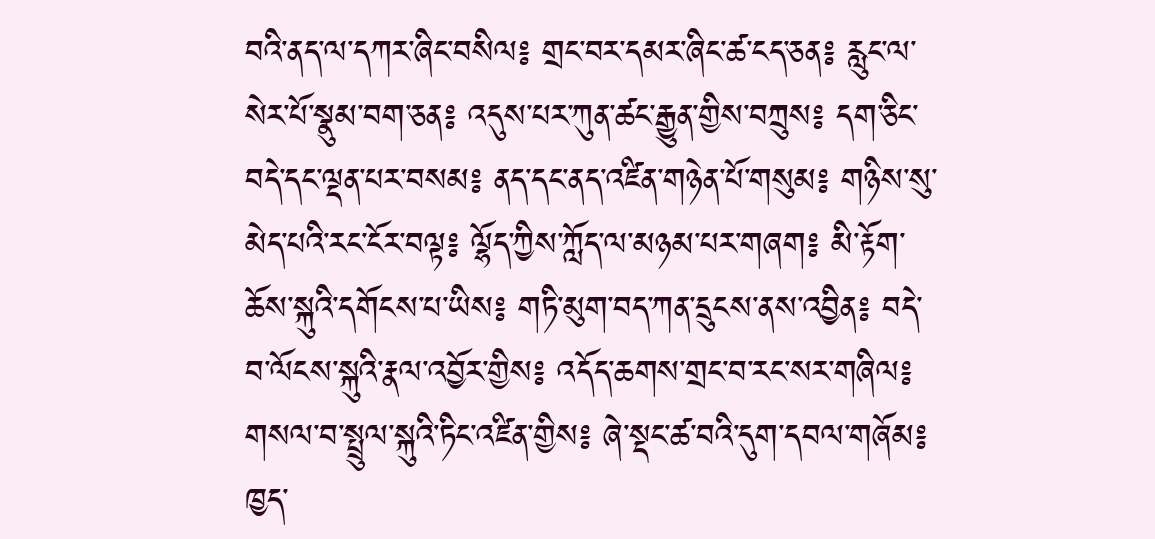བའི་ནད་ལ་དཀར་ཞིང་བསིལ༔ གྲང་བར་དམར་ཞིང་ཚ་ངད་ཅན༔ རླུང་ལ་སེར་པོ་སྣུམ་བག་ཅན༔ འདུས་པར་ཀུན་ཚང་རྒྱུན་གྱིས་བཀྲུས༔ དག་ཅིང་བདེ་དང་ལྡན་པར་བསམ༔ ནད་དང་ནད་འཛིན་གཉེན་པོ་གསུམ༔ གཉིས་སུ་མེད་པའི་རང་ངོར་བལྟ༔ ལྷོད་ཀྱིས་ཀློད་ལ་མཉམ་པར་གཞག༔ མི་རྟོག་ཆོས་སྐུའི་དགོངས་པ་ཡིས༔ གཏི་མུག་བད་ཀན་དྲུངས་ནས་འབྱིན༔ བདེ་བ་ལོངས་སྐུའི་རྣལ་འབྱོར་གྱིས༔ འདོད་ཆགས་གྲང་བ་རང་སར་གཞིལ༔ གསལ་བ་སྤྲུལ་སྐུའི་ཏིང་འཛིན་གྱིས༔ ཞེ་སྡང་ཚ་བའི་དུག་དབལ་གཞོམ༔ ཁྱད་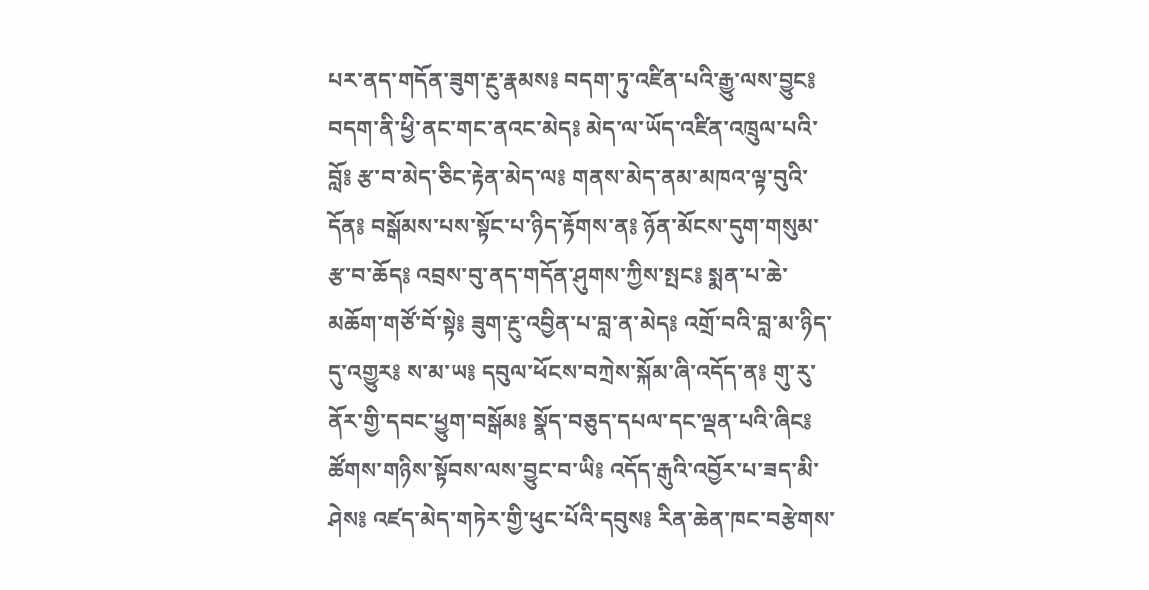པར་ནད་གདོན་ཟུག་རྔུ་རྣམས༔ བདག་ཏུ་འཛིན་པའི་རྒྱུ་ལས་བྱུང༔ བདག་ནི་ཕྱི་ནང་གང་ནའང་མེད༔ མེད་ལ་ཡོད་འཛིན་འཁྲུལ་པའི་བློ༔ རྩ་བ་མེད་ཅིང་རྟེན་མེད་ལ༔ གནས་མེད་ནམ་མཁའ་ལྟ་བུའི་དོན༔ བསྒོམས་པས་སྟོང་པ་ཉིད་རྟོགས་ན༔ ཉོན་མོངས་དུག་གསུམ་རྩ་བ་ཆོད༔ འབྲས་བུ་ནད་གདོན་ཤུགས་ཀྱིས་སྤང༔ སྨན་པ་ཆེ་མཆོག་གཙོ་བོ་སྟེ༔ ཟུག་རྔུ་འབྱིན་པ་བླ་ན་མེད༔ འགྲོ་བའི་བླ་མ་ཉིད་དུ་འགྱུར༔ ས་མ་ཡ༔ དབུལ་ཕོངས་བཀྲེས་སྐོམ་ཞི་འདོད་ན༔ གུ་རུ་ནོར་གྱི་དབང་ཕྱུག་བསྒོམ༔ སྣོད་བཅུད་དཔལ་དང་ལྡན་པའི་ཞིང༔ ཚོགས་གཉིས་སྟོབས་ལས་བྱུང་བ་ཡི༔ འདོད་རྒུའི་འབྱོར་པ་ཟད་མི་ཤེས༔ འཛད་མེད་གཏེར་གྱི་ཕུང་པོའི་དབུས༔ རིན་ཆེན་ཁང་བརྩེགས་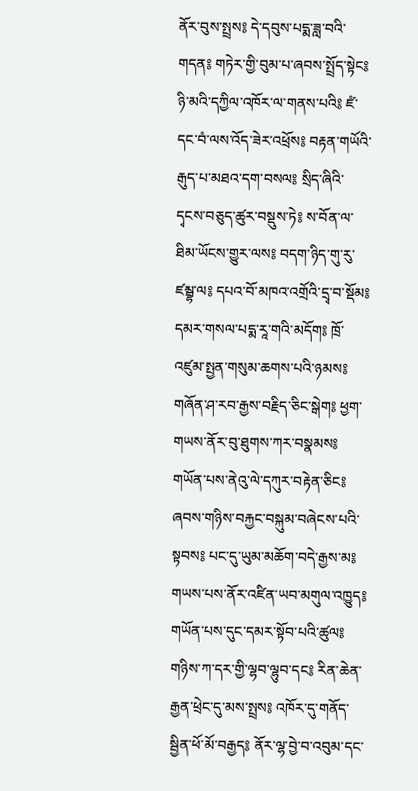ནོར་བུས་སྤྲས༔ དེ་དབུས་པདྨ་ཟླ་བའི་གདན༔ གཏེར་གྱི་བུམ་པ་ཞབས་སྤྲོད་སྟེང༔ ཉི་མའི་དཀྱིལ་འཁོར་ལ་གནས་པའི༔ ཛཾ་དང་བཾ་ལས་འོད་ཟེར་འཕྲོས༔ བརྟན་གཡོའི་རྒུད་པ་མཐའ་དག་བསལ༔ སྲིད་ཞིའི་དྭངས་བཅུད་ཚུར་བསྡུས་ཏེ༔ ས་བོན་ལ་ཐིམ་ཡོངས་གྱུར་ལས༔ བདག་ཉིད་གུ་རུ་ཛམྦྷ་ལ༔ དཔའ་བོ་མཁའ་འགྲོའི་དྲྭ་བ་སྡོམ༔ དམར་གསལ་པདྨ་རཱ་གའི་མདོག༔ ཁྲོ་འཛུམ་སྤྱན་གསུམ་ཆགས་པའི་ཉམས༔ གཞོན་ཤ་རབ་རྒྱས་བརྗིད་ཅིང་སྒེག༔ ཕྱག་གཡས་ནོར་བུ་ཐུགས་ཀར་བསྣམས༔ གཡོན་པས་ནེའུ་ལེ་དཀུར་བརྟེན་ཅིང༔ ཞབས་གཉིས་བརྐྱང་བསྐུམ་བཞེངས་པའི་སྟབས༔ པང་དུ་ཡུམ་མཆོག་བདེ་རྒྱས་མ༔ གཡས་པས་ནོར་འཛིན་ཡབ་མགུལ་འཁྱུད༔ གཡོན་པས་དུང་དམར་སྟོབ་པའི་ཚུལ༔ གཉིས་ཀ་དར་གྱི་ལྷབ་ལྷུབ་དང༔ རིན་ཆེན་རྒྱན་ཕྲེང་དུ་མས་སྤྲས༔ འཁོར་དུ་གནོད་སྦྱིན་ཕོ་མོ་བརྒྱད༔ ནོར་ལྷ་བྱེ་བ་འབུམ་དང་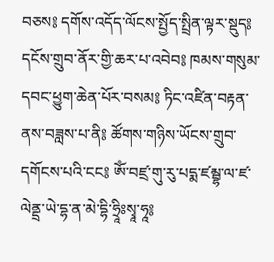བཅས༔ དགོས་འདོད་ལོངས་སྤྱོད་སྤྲིན་ལྟར་སྡུད༔ དངོས་གྲུབ་ནོར་གྱི་ཆར་པ་འབེབ༔ ཁམས་གསུམ་དབང་ཕྱུག་ཆེན་པོར་བསམ༔ ཏིང་འཛིན་བརྟན་ནས་བཟླས་པ་ནི༔ ཚོགས་གཉིས་ཡོངས་གྲུབ་དགོངས་པའི་ངང༔ ཨོཾ་བཛྲ་གུ་རུ་པདྨ་ཛམྦྷ་ལ་ཛ་ལེནྡྲ་ཡེ་དྷ་ན་མེ་དྷི་ཧྲཱིཿསྭཱ་ཧཱ༔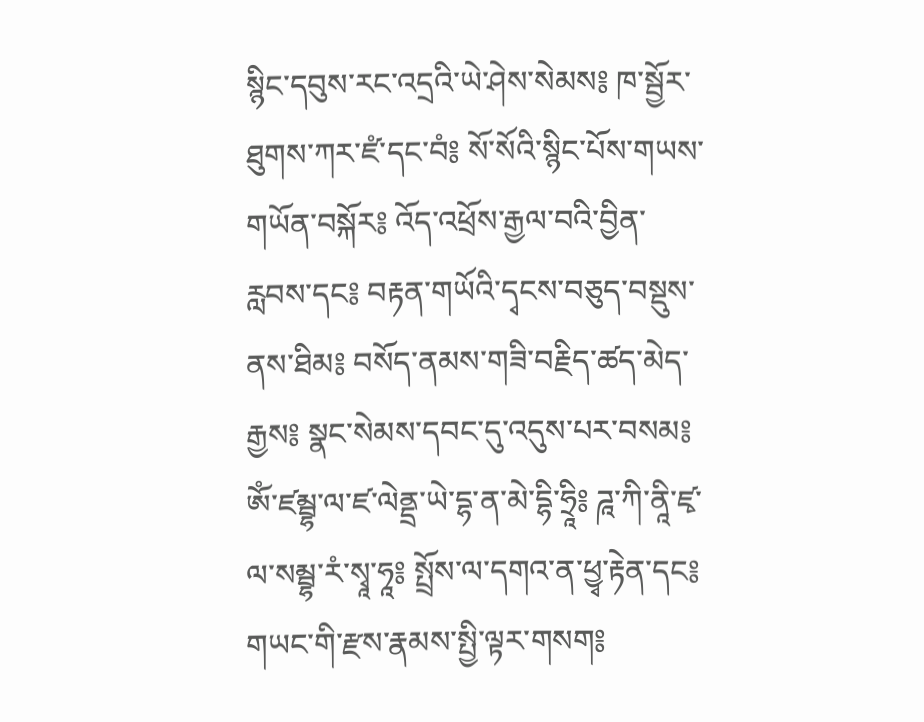སྙིང་དབུས་རང་འདྲའི་ཡེ་ཤེས་སེམས༔ ཁ་སྦྱོར་ཐུགས་ཀར་ཛཾ་དང་བཾ༔ སོ་སོའི་སྙིང་པོས་གཡས་གཡོན་བསྐོར༔ འོད་འཕྲོས་རྒྱལ་བའི་བྱིན་རླབས་དང༔ བརྟན་གཡོའི་དྭངས་བཅུད་བསྡུས་ནས་ཐིམ༔ བསོད་ནམས་གཟི་བརྗིད་ཚད་མེད་རྒྱས༔ སྣང་སེམས་དབང་དུ་འདུས་པར་བསམ༔ ཨོཾ་ཛམྦྷ་ལ་ཛ་ལེནྡྲ་ཡེ་དྷ་ན་མེ་དྷི་ཧྲཱི༔ ཌཱ་ཀི་ནཱི་ཛྭ་ལ་སམྦྷ་རཾ་སྭཱ་ཧཱ༔ སྤྲོས་ལ་དགའ་ན་ཕྱྭ་རྟེན་དང༔ གཡང་གི་རྫས་རྣམས་སྤྱི་ལྟར་གསག༔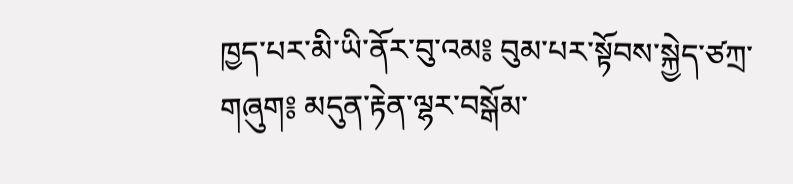ཁྱད་པར་མི་ཡི་ནོར་བུ་འམ༔ བུམ་པར་སྟོབས་སྐྱེད་ཙཀྲ་གཞུག༔ མདུན་རྟེན་ལྷར་བསྒོམ་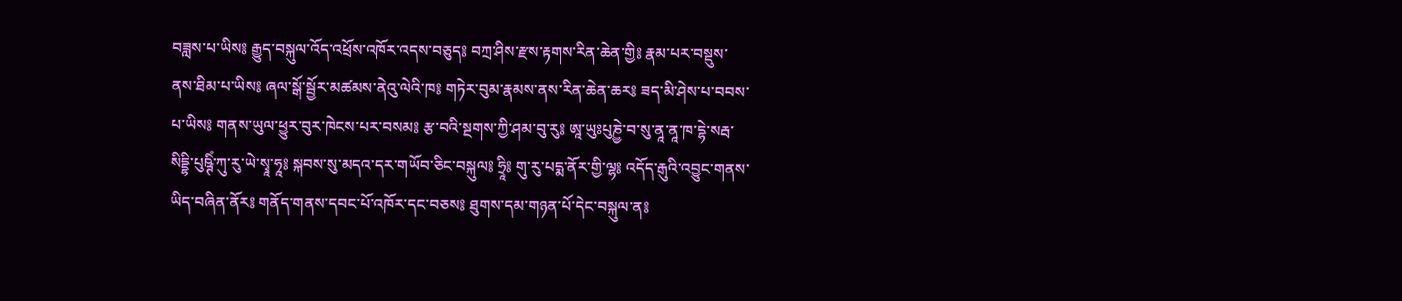བཟླས་པ་ཡིས༔ རྒྱུད་བསྐུལ་འོད་འཕྲོས་འཁོར་འདས་བཅུད༔ བཀྲ་ཤིས་རྫས་རྟགས་རིན་ཆེན་གྱི༔ རྣམ་པར་བསྡུས་ནས་ཐིམ་པ་ཡིས༔ ཞལ་སྒོ་སྦྱོར་མཚམས་ནེའུ་ལེའི་ཁ༔ གཏེར་བུམ་རྣམས་ནས་རིན་ཆེན་ཆར༔ ཟད་མི་ཤེས་པ་བབས་པ་ཡིས༔ གནས་ཡུལ་ཕྱུར་བུར་ཁེངས་པར་བསམ༔ རྩ་བའི་སྔགས་ཀྱི་ཤམ་བུ་རུ༔ ཨཱ་ཡུཿཔུཎྱེ་བ་སུ་ནཱ་ནཱ་ཁ་དྷེ་སརྦ་སིདྡྷི་པུཥྚིཾ་ཀུ་རུ་ཡེ་སྭཱ་ཧཱ༔ སྐབས་སུ་མདའ་དར་གཡོབ་ཅིང་བསྐུལ༔ ཧྲཱི༔ གུ་རུ་པདྨ་ནོར་གྱི་ལྷ༔ འདོད་རྒུའི་འབྱུང་གནས་ཡིད་བཞིན་ནོར༔ གནོད་གནས་དབང་པོ་འཁོར་དང་བཅས༔ ཐུགས་དམ་གཉན་པོ་དེང་བསྐུལ་ན༔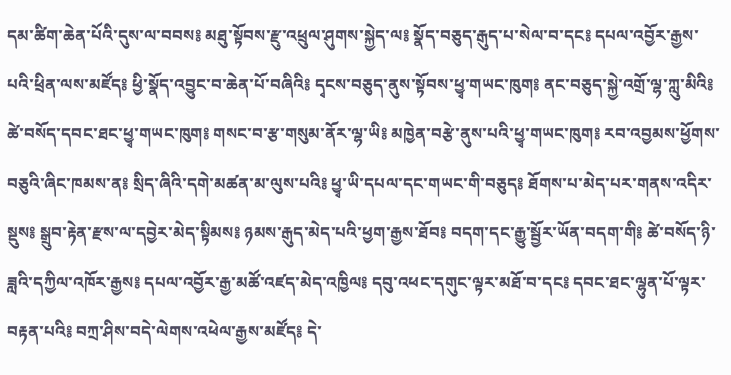དམ་ཚིག་ཆེན་པོའི་དུས་ལ་བབས༔ མཐུ་སྟོབས་རྫུ་འཕྲུལ་ཤུགས་སྐྱེད་ལ༔ སྣོད་བཅུད་རྒུད་པ་སེལ་བ་དང༔ དཔལ་འབྱོར་རྒྱས་པའི་ཕྲིན་ལས་མཛོད༔ ཕྱི་སྣོད་འབྱུང་བ་ཆེན་པོ་བཞིའི༔ དྭངས་བཅུད་ནུས་སྟོབས་ཕྱྭ་གཡང་ཁུག༔ ནང་བཅུད་སྐྱེ་འགྲོ་ལྷ་ཀླུ་མིའི༔ ཚེ་བསོད་དབང་ཐང་ཕྱྭ་གཡང་ཁུག༔ གསང་བ་རྩ་གསུམ་ནོར་ལྷ་ཡི༔ མཁྱེན་བརྩེ་ནུས་པའི་ཕྱྭ་གཡང་ཁུག༔ རབ་འབྱམས་ཕྱོགས་བཅུའི་ཞིང་ཁམས་ན༔ སྲིད་ཞིའི་དགེ་མཚན་མ་ལུས་པའི༔ ཕྱྭ་ཡི་དཔལ་དང་གཡང་གི་བཅུད༔ ཐོགས་པ་མེད་པར་གནས་འདིར་སྡུས༔ སྒྲུབ་རྟེན་རྫས་ལ་དབྱེར་མེད་སྟིམས༔ ཉམས་རྒུད་མེད་པའི་ཕྱག་རྒྱས་ཐོབ༔ བདག་དང་རྒྱུ་སྦྱོར་ཡོན་བདག་གི༔ ཚེ་བསོད་ཉི་ཟླའི་དཀྱིལ་འཁོར་རྒྱས༔ དཔལ་འབྱོར་རྒྱ་མཚོ་འཛད་མེད་འཁྱིལ༔ དབུ་འཕང་དགུང་ལྟར་མཐོ་བ་དང༔ དབང་ཐང་ལྷུན་པོ་ལྟར་བརྟན་པའི༔ བཀྲ་ཤིས་བདེ་ལེགས་འཕེལ་རྒྱས་མཛོད༔ དེ་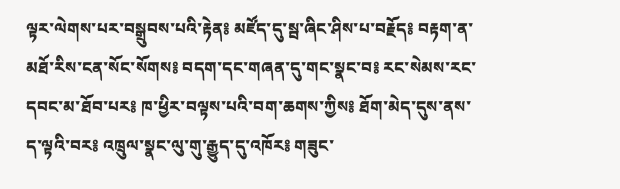ལྟར་ལེགས་པར་བསྒྲུབས་པའི་རྟེན༔ མཛོད་དུ་སྦ་ཞིང་ཤིས་པ་བརྗོད༔ བརྟག་ན་མཐོ་རིས་ངན་སོང་སོགས༔ བདག་དང་གཞན་དུ་གང་སྣང་བ༔ རང་སེམས་རང་དབང་མ་ཐོབ་པར༔ ཁ་ཕྱིར་བལྟས་པའི་བག་ཆགས་ཀྱིས༔ ཐོག་མེད་དུས་ནས་ད་ལྟའི་བར༔ འཁྲུལ་སྣང་ལུ་གུ་རྒྱུད་དུ་འཁོར༔ གཟུང་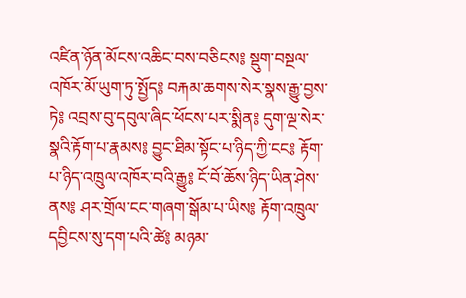འཛིན་ཉོན་མོངས་འཆིང་བས་བཅིངས༔ སྡུག་བསྔལ་འཁོར་མོ་ཡུག་ཏུ་སྤྱོད༔ བརྐམ་ཆགས་སེར་སྣས་རྒྱུ་བྱས་ཏེ༔ འབྲས་བུ་དབུལ་ཞིང་ཕོངས་པར་སྨིན༔ དུག་ལྔ་སེར་སྣའི་རྟོག་པ་རྣམས༔ བྱུང་ཐིམ་སྟོང་པ་ཉིད་ཀྱི་ངང༔ རྟོག་པ་ཉིད་འཁྲུལ་འཁོར་བའི་རྒྱུ༔ ངོ་བོ་ཆོས་ཉིད་ཡིན་ཤེས་ནས༔ ཤར་གྲོལ་ངང་གཞག་སྒོམ་པ་ཡིས༔ རྟོག་འཁྲུལ་དབྱིངས་སུ་དག་པའི་ཚེ༔ མཉམ་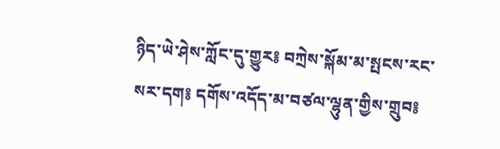ཉིད་ཡེ་ཤེས་ཀློང་དུ་གྱུར༔ བཀྲེས་སྐོམ་མ་སྤངས་རང་སར་དག༔ དགོས་འདོད་མ་བཙལ་ལྷུན་གྱིས་གྲུབ༔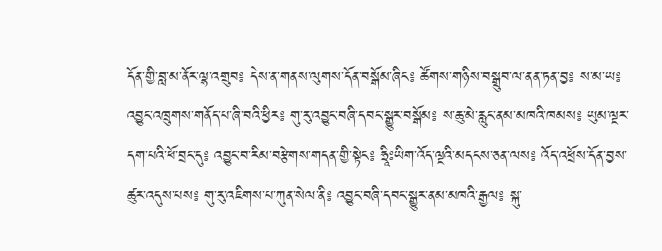དོན་གྱི་བླ་མ་ནོར་ལྷ་འགྲུབ༔ དེས་ན་གནས་ལུགས་དོན་བསྒོམ་ཞིང༔ ཚོགས་གཉིས་བསྒྲུབ་ལ་ནན་ཏན་བྱ༔ ས་མ་ཡ༔ འབྱུང་འཁྲུགས་གནོད་པ་ཞི་བའི་ཕྱིར༔ གུ་རུ་འབྱུང་བཞི་དབང་སྒྱུར་བསྒོམ༔ ས་ཆུ་མེ་རླུང་ནམ་མཁའི་ཁམས༔ ཡུམ་ལྔར་དག་པའི་ཕོ་བྲང་དུ༔ འབྱུང་བ་རིམ་བརྩེགས་གདན་གྱི་སྟེང༔ ཧྲཱིཿཡིག་འོད་ལྔའི་མདངས་ཅན་ལས༔ འོད་འཕྲོས་དོན་བྱས་ཚུར་འདུས་པས༔ གུ་རུ་འཇིགས་པ་ཀུན་སེལ་ནི༔ འབྱུང་བཞི་དབང་སྒྱུར་ནམ་མཁའི་རྒྱལ༔ སྐུ་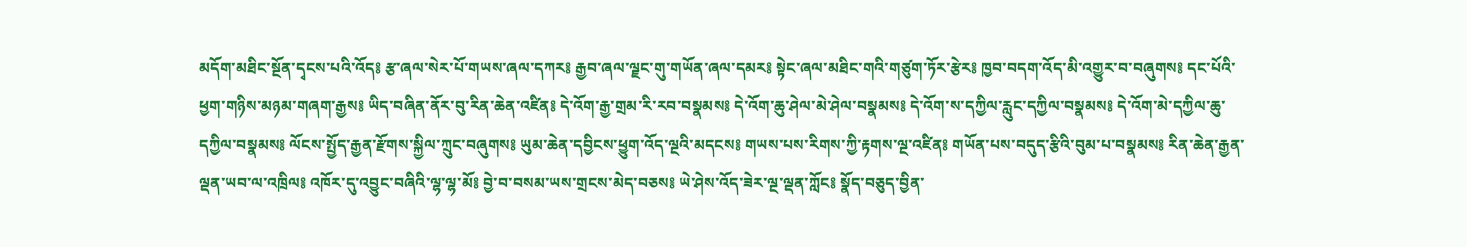མདོག་མཐིང་སྔོན་དྭངས་པའི་འོད༔ རྩ་ཞལ་སེར་པོ་གཡས་ཞལ་དཀར༔ རྒྱབ་ཞལ་ལྗང་གུ་གཡོན་ཞལ་དམར༔ སྟེང་ཞལ་མཐིང་གའི་གཙུག་ཏོར་རྩེར༔ ཁྱབ་བདག་འོད་མི་འགྱུར་བ་བཞུགས༔ དང་པོའི་ཕྱག་གཉིས་མཉམ་གཞག་རྒྱས༔ ཡིད་བཞིན་ནོར་བུ་རིན་ཆེན་འཛིན༔ དེ་འོག་རྒྱ་གྲམ་རི་རབ་བསྣམས༔ དེ་འོག་ཆུ་ཤེལ་མེ་ཤེལ་བསྣམས༔ དེ་འོག་ས་དཀྱིལ་རླུང་དཀྱིལ་བསྣམས༔ དེ་འོག་མེ་དཀྱིལ་ཆུ་དཀྱིལ་བསྣམས༔ ལོངས་སྤྱོད་རྒྱན་རྫོགས་སྐྱིལ་ཀྲུང་བཞུགས༔ ཡུམ་ཆེན་དབྱིངས་ཕྱུག་འོད་ལྔའི་མདངས༔ གཡས་པས་རིགས་ཀྱི་རྟགས་ལྔ་འཛིན༔ གཡོན་པས་བདུད་རྩིའི་བུམ་པ་བསྣམས༔ རིན་ཆེན་རྒྱན་ལྡན་ཡབ་ལ་འཁྲིལ༔ འཁོར་དུ་འབྱུང་བཞིའི་ལྷ་ལྷ་མོ༔ བྱེ་བ་བསམ་ཡས་གྲངས་མེད་བཅས༔ ཡེ་ཤེས་འོད་ཟེར་ལྔ་ལྡན་ཀློང༔ སྣོད་བཅུད་བྱིན་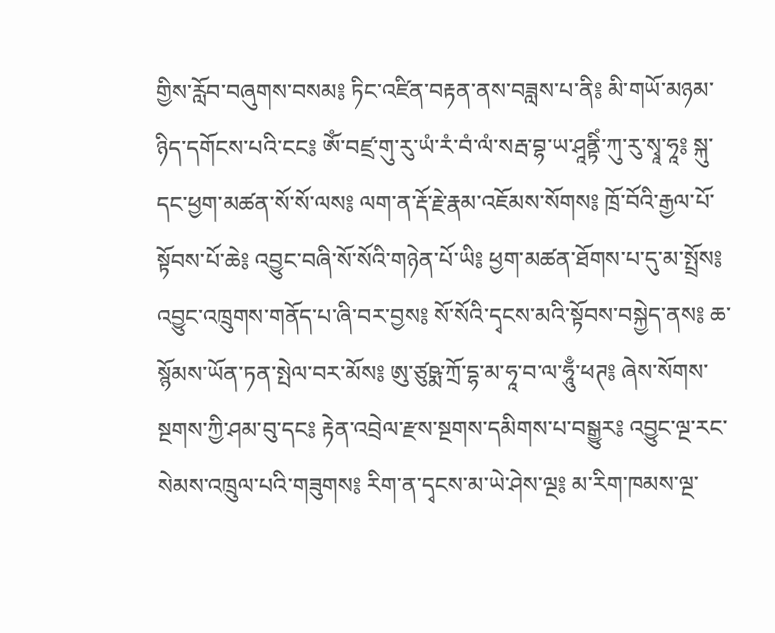གྱིས་རློབ་བཞུགས་བསམ༔ ཏིང་འཛིན་བརྟན་ནས་བཟླས་པ་ནི༔ མི་གཡོ་མཉམ་ཉིད་དགོངས་པའི་ངང༔ ཨོཾ་བཛྲ་གུ་རུ་ཡཾ་རཾ་བཾ་ལཾ་སརྦ་བྷ་ཡ་ཤཱནྟིཾ་ཀུ་རུ་སྭཱ་ཧཱ༔ སྐུ་དང་ཕྱག་མཚན་སོ་སོ་ལས༔ ལག་ན་རྡོ་རྗེ་རྣམ་འཇོམས་སོགས༔ ཁྲོ་བོའི་རྒྱལ་པོ་སྟོབས་པོ་ཆེ༔ འབྱུང་བཞི་སོ་སོའི་གཉེན་པོ་ཡི༔ ཕྱག་མཚན་ཐོགས་པ་དུ་མ་སྤྲོས༔ འབྱུང་འཁྲུགས་གནོད་པ་ཞི་བར་བྱས༔ སོ་སོའི་དྭངས་མའི་སྟོབས་བསྐྱེད་ནས༔ ཆ་སྙོམས་ཡོན་ཏན་སྤེལ་བར་མོས༔ ཨུ་ཙུཥྨ་ཀྲོ་དྷ་མ་ཧཱ་བ་ལ་ཧཱུྃ་ཕཊ༔ ཞེས་སོགས་སྔགས་ཀྱི་ཤམ་བུ་དང༔ རྟེན་འབྲེལ་རྫས་སྔགས་དམིགས་པ་བསྒྱུར༔ འབྱུང་ལྔ་རང་སེམས་འཁྲུལ་པའི་གཟུགས༔ རིག་ན་དྭངས་མ་ཡེ་ཤེས་ལྔ༔ མ་རིག་ཁམས་ལྔ་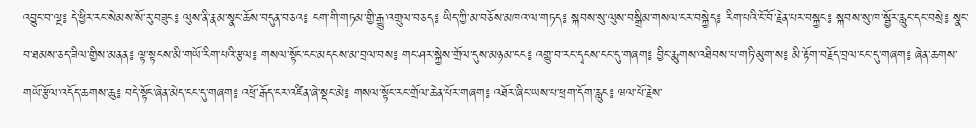འབྱུང་བ་ལྔ༔ དེ་ཕྱིར་རང་སེམས་སོ་རུ་བཟུང༔ ལུས་ནི་རྣམ་སྣང་ཆོས་བདུན་བཅའ༔ ངག་གི་གཏམ་གྱི་རྒྱུ་འགྲུལ་བཅད༔ ཡིད་ཀྱི་མ་བཅོས་མཁའ་ལ་གཏད༔ སྐབས་སུ་ལུས་བསྒྲིམ་གསལ་ངར་བསྐྱེད༔ རིག་པའི་ངོ་བོ་རྗེན་པར་བསྐྱང༔ སྐབས་སུ་ཁ་སྦྱོར་རླུང་དང་བསྲེ༔ སྣང་བ་ཐམས་ཅད་ཟིལ་གྱིས་མནན༔ ལྟ་སྟངས་མི་གཡོ་རིག་པའི་རྩལ༔ གསལ་སྟོང་ངང་མདངས་མ་བྲལ་བས༔ གང་ཤར་སྐྱེས་གྲོལ་དུས་མཉམ་ངང༔ འགྱུ་བ་རང་དྭངས་ངང་དུ་གཞག༔ བྱིང་རྨུགས་འཐིབས་པ་གཏི་མུག་ས༔ མི་རྟོག་བརྗོད་བྲལ་ངང་དུ་གཞག༔ ཞེན་ཆགས་གཡོ་རྩོལ་འདོད་ཆགས་ཆུ༔ བདེ་སྟོང་ཞེན་མེད་ངང་དུ་གཞག༔ འཕྲོ་རྒོད་ངར་འཛིན་ཞེ་སྡང་མེ༔ གསལ་སྟོང་རང་གྲོལ་ཆེན་པོར་གཞག༔ འཐོར་ཞིང་ཡས་པ་ཕྲག་དོག་རླུང༔ ཝལ་པོ་རྗེས་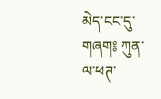མེད་ངང་དུ་གཞག༔ ཀུན་ལ་ཕཊ་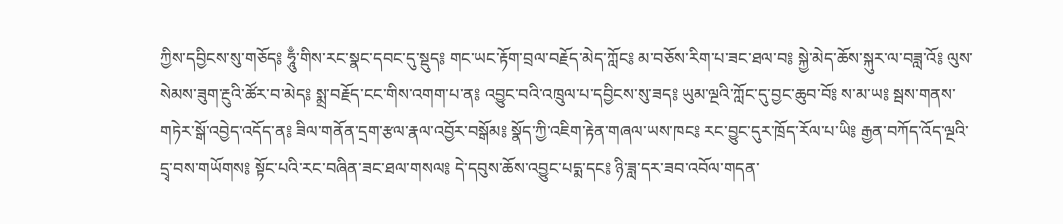ཀྱིས་དབྱིངས་སུ་གཅོད༔ ཧཱུྃ་གིས་རང་སྣང་དབང་དུ་སྡུད༔ གང་ཡང་རྟོག་བྲལ་བརྗོད་མེད་ཀློང༔ མ་བཅོས་རིག་པ་ཟང་ཐལ་བ༔ སྐྱེ་མེད་ཆོས་སྐུར་ལ་བཟླ་འོ༔ ལུས་སེམས་ཟུག་རྔུའི་ཚོར་བ་མེད༔ སྨྲ་བརྗོད་ངང་གིས་འགག་པ་ན༔ འབྱུང་བའི་འཁྲུལ་པ་དབྱིངས་སུ་ཟད༔ ཡུམ་ལྔའི་ཀློང་དུ་བྱང་ཆུབ་བོ༔ ས་མ་ཡ༔ སྦས་གནས་གཏེར་སྒོ་འབྱེད་འདོད་ན༔ ཟིལ་གནོན་དྲག་རྩལ་རྣལ་འབྱོར་བསྒོམ༔ སྣོད་ཀྱི་འཇིག་རྟེན་གཞལ་ཡས་ཁང༔ རང་བྱུང་དུར་ཁྲོད་རོལ་པ་ཡི༔ རྒྱན་བཀོད་འོད་ལྔའི་དྲྭ་བས་གཡོགས༔ སྟོང་པའི་རང་བཞིན་ཟང་ཐལ་གསལ༔ དེ་དབུས་ཆོས་འབྱུང་པདྨ་དང༔ ཉི་ཟླ་དར་ཟབ་འབོལ་གདན་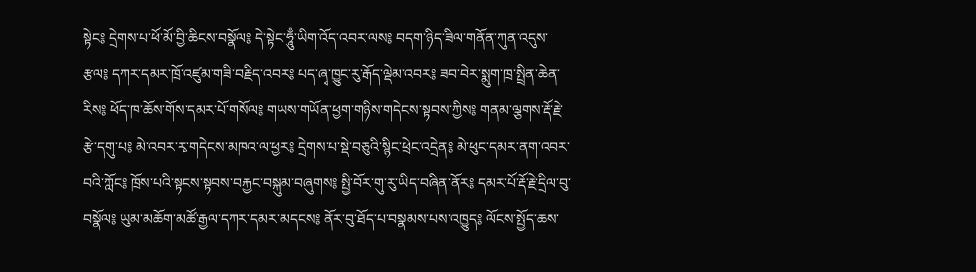སྟེང༔ དྲེགས་པ་ཕོ་མོ་བྱི་ཆིངས་བསྣོལ༔ དེ་སྟེང་ཧཱུྃ་ཡིག་འོད་འབར་ལས༔ བདག་ཉིད་ཟིལ་གནོན་ཀུན་འདུས་རྩལ༔ དཀར་དམར་ཁྲོ་འཛུམ་གཟི་བརྗིད་འབར༔ པད་ཞྭ་ཁྱུང་རུ་རྒོད་ལྡེམ་འབར༔ ཟབ་བེར་སྨུག་ཁྲ་སྤྲིན་ཆེན་རིས༔ ཕོད་ཁ་ཆོས་གོས་དམར་པོ་གསོལ༔ གཡས་གཡོན་ཕྱག་གཉིས་གདེངས་སྟབས་ཀྱིས༔ གནམ་ལྕགས་རྡོ་རྗེ་རྩེ་དགུ་པ༔ མེ་འབར་རྭ་གདེངས་མཁའ་ལ་ཕྱར༔ དྲེགས་པ་སྡེ་བཅུའི་སྙིང་ཕྲེང་འདྲེན༔ མེ་ཕུང་དམར་ནག་འབར་བའི་ཀློང༔ ཁྲོས་པའི་སྟངས་སྟབས་བརྐྱང་བསྐུམ་བཞུགས༔ སྤྱི་བོར་གུ་རུ་ཡིད་བཞིན་ནོར༔ དམར་པོ་རྡོ་རྗེ་དྲིལ་བུ་བསྣོལ༔ ཡུམ་མཆོག་མཚོ་རྒྱལ་དཀར་དམར་མདངས༔ ནོར་བུ་ཐོད་པ་བསྣམས་པས་འཁྱུད༔ ལོངས་སྤྱོད་ཆས་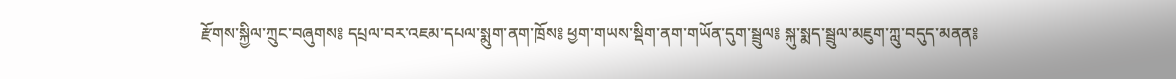རྫོགས་སྐྱིལ་ཀྲུང་བཞུགས༔ དཔྲལ་བར་འཇམ་དཔལ་སྨུག་ནག་ཁྲོས༔ ཕྱག་གཡས་སྡིག་ནག་གཡོན་དུག་སྦྲུལ༔ སྐུ་སྨད་སྦྲུལ་མཇུག་ཀླུ་བདུད་མནན༔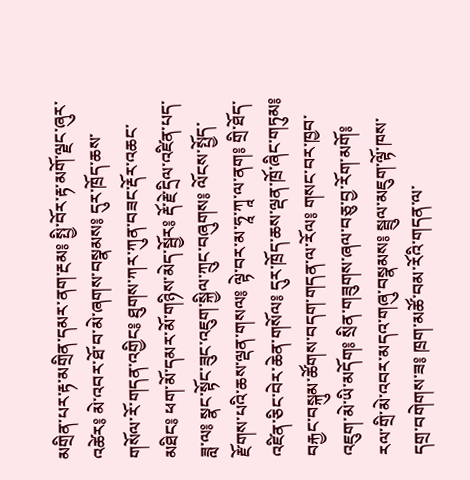མགྲིན་པར་རྟ་མགྲིན་དམར་ནག་རྔམ༔ སྤྱི་བོར་རྟ་མགོ་ལྗང་ཞུར་འཚེར༔ མེ་འབར་ཐོ་བ་མེ་ཞགས་བསྣམས༔ དུར་ཁྲོད་ཆས་གསོལ་རོ་གདན་འགྱིང༔ ཐུགས་ཀར་ཀུན་བཟང་རྡོར་འཆང་མཐིང༔ ཕག་མོ་དམར་མོ་གཉིས་མེད་སྦྱོར༔ རྡོ་རྗེ་དྲིལ་འཛིན་པད་ཟླ་ལ༔ སྣང་སྟོང་ཟུང་འཇུག་སྐྱིལ་ཀྲུང་བཞུགས༔ ལོངས་སྤྱོད་རྫོགས་པའི་ཆས་ལྡན་གསལ༔ ལྟེ་བར་མ་ཧཱ་ཀཱ་ལ་ནག༔ གྲི་ཐོད་འཛིན་ཅིང་བེར་ཆེན་གསོལ༔ དུར་ཁྲོད་ཆས་ལྡན་ཁྲོ་ཞིང་གཏུམ༔ བརྐྱང་བསྐུམ་ཚོགས་བདག་གདན་ལ་རོལ༔ གསང་བར་ཁྱབ་འཇུག་མེ་ཡི་མདོག༔ སྲིན་གཟུགས་ཞལ་བཅུ་བྱ་རོག་མགོ༔ རལ་གྲི་མེ་འབར་མདའ་གཞུ་བསྣམས༔ སྦྲུལ་མཇུག་ལྟོ་ཁས་དགྲ་བགེགས་ཟ༔ ཁྲག་མཚོ་བམ་རོའི་གདན་ལ་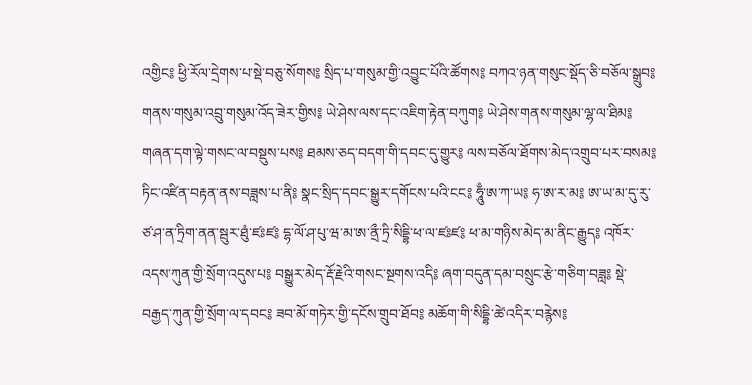འགྱིང༔ ཕྱི་རོལ་དྲེགས་པ་སྡེ་བཅུ་སོགས༔ སྲིད་པ་གསུམ་གྱི་འབྱུང་པོའི་ཚོགས༔ བཀའ་ཉན་གསུང་སྡོད་ཅི་བཅོལ་སྒྲུབ༔ གནས་གསུམ་འབྲུ་གསུམ་འོད་ཟེར་གྱིས༔ ཡེ་ཤེས་ལས་དང་འཇིག་རྟེན་བཀུག༔ ཡེ་ཤེས་གནས་གསུམ་ལྷ་ལ་ཐིམ༔ གཞན་དག་ལྟེ་གསང་ལ་བསྡུས་པས༔ ཐམས་ཅད་བདག་གི་དབང་དུ་གྱུར༔ ལས་བཅོལ་ཐོགས་མེད་འགྲུབ་པར་བསམ༔ ཏིང་འཛིན་བརྟན་ནས་བཟླས་པ་ནི༔ སྣང་སྲིད་དབང་སྒྱུར་དགོངས་པའི་ངང༔ ཧཱུྃ་ཨ་ཀ་ཡ༔ ཧ་ཨ་ར་མ༔ ཨ་ཡ་མ་དུ་རུ་ཙ་ཤ་ན་ཏྲིག་ནན་སྦུར་ཐུཾ་ཛཿཛ༔ དྷ་ལོ་ཤ་པུ་ཝ་མ་ཨ་ནྲྀ་ཏྲི་སིདྡྷི་ཕ་ལ་ཛཿཛ༔ ཕ་མ་གཉིས་མེད་མ་ནིང་རྒྱུད༔ འཁོར་འདས་ཀུན་གྱི་སྲོག་འདུས་པ༔ བསྒྱུར་མེད་རྡོ་རྗེའི་གསང་སྔགས་འདི༔ ཞག་བདུན་དམ་བསྲུང་རྩེ་གཅིག་བཟླ༔ སྡེ་བརྒྱད་ཀུན་གྱི་སྲོག་ལ་དབང༔ ཟབ་མོ་གཏེར་གྱི་དངོས་གྲུབ་ཐོབ༔ མཆོག་གི་སིདྡྷི་ཚེ་འདིར་བརྙེས༔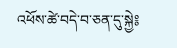འཕོས་ཚེ་བདེ་བ་ཅན་དུ་སྐྱེ༔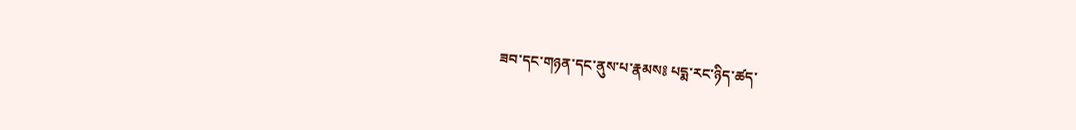ཟབ་དང་གཉན་དང་ནུས་པ་རྣམས༔ པདྨ་རང་ཉིད་ཚད་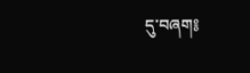དུ་བཞག༔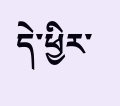དེ་ཕྱིར་